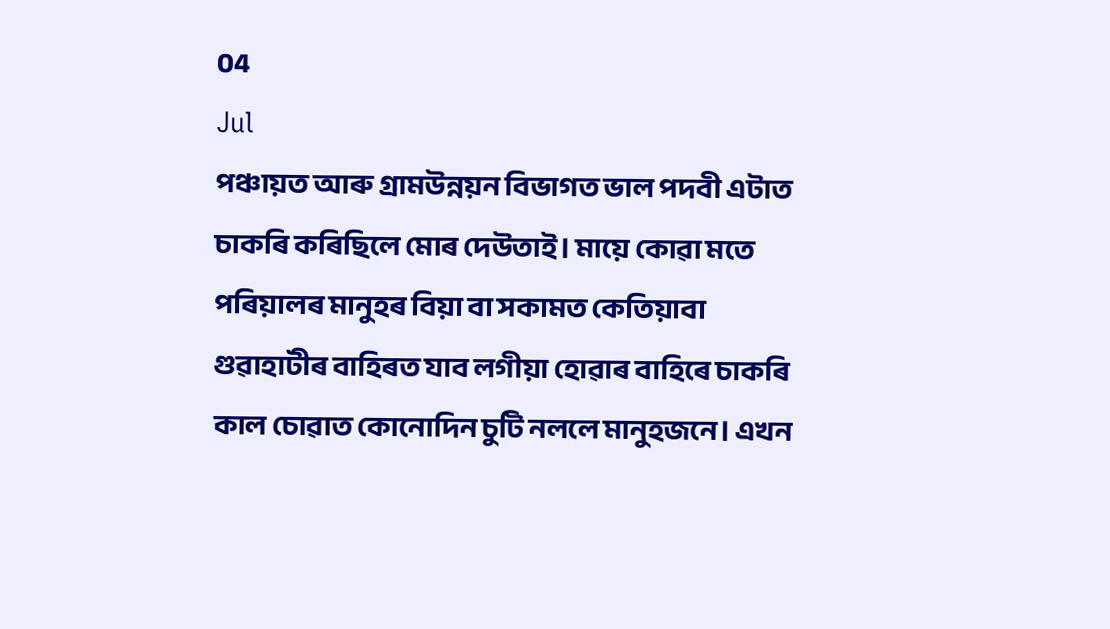04
Jul
পঞ্চায়ত আৰু গ্ৰামউন্নয়ন বিভাগত ভাল পদবী এটাত চাকৰি কৰিছিলে মোৰ দেউতাই। মায়ে কোৱা মতে পৰিয়ালৰ মানুহৰ বিয়া বা সকামত কেতিয়াবা গুৱাহাটীৰ বাহিৰত যাব লগীয়া হোৱাৰ বাহিৰে চাকৰি কাল চোৱাত কোনোদিন চুটি নললে মানুহজনে। এখন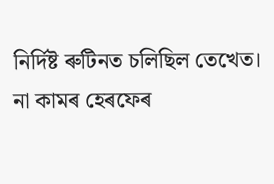নিৰ্দিষ্ট ৰুটিনত চলিছিল তেখেত। না কামৰ হেৰফেৰ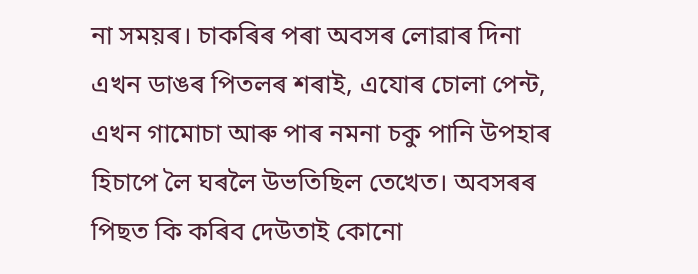না সময়ৰ। চাকৰিৰ পৰা অবসৰ লোৱাৰ দিনা এখন ডাঙৰ পিতলৰ শৰাই, এযোৰ চোলা পেন্ট, এখন গামোচা আৰু পাৰ নমনা চকু পানি উপহাৰ হিচাপে লৈ ঘৰলৈ উভতিছিল তেখেত। অবসৰৰ পিছত কি কৰিব দেউতাই কোনো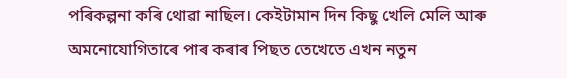পৰিকল্পনা কৰি থোৱা নাছিল। কেইটামান দিন কিছু খেলি মেলি আৰু অমনোযোগিতাৰে পাৰ কৰাৰ পিছত তেখেতে এখন নতুন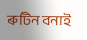ৰুটিন বনাই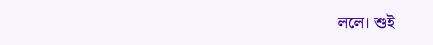ললে। শুই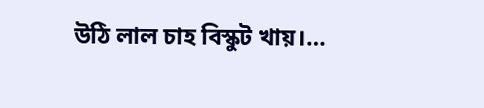উঠি লাল চাহ বিস্কুট খায়।…